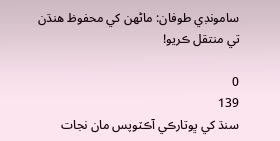سامونڊي طوفان: ماڻهن کي محفوظ هنڌن تي منتقل ڪريو!

0
139
سنڌ کي ڀوتارڪي آڪٽوپس مان نجات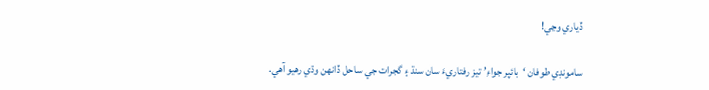ڏياري وڃي!

سامونڊي طوفان ‘بائپر جواءِ’ تيز رفتاريءَ سان سنڌ ۽ گجرات جي ساحل ڏانهن وڌي رهيو آهي.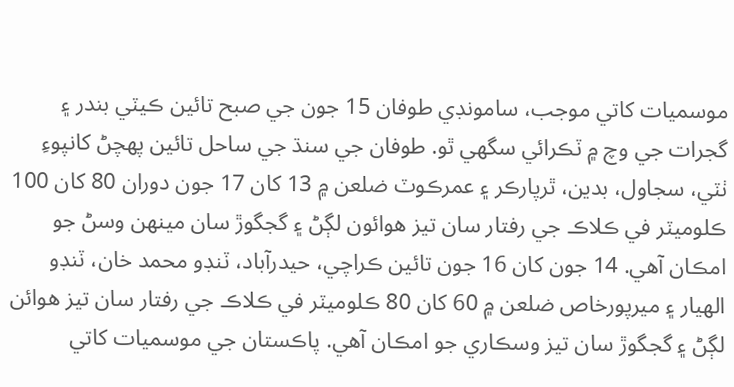موسميات کاتي موجب، سامونڊي طوفان 15 جون جي صبح تائين ڪيٽي بندر ۽ گجرات جي وچ ۾ ٽڪرائي سگهي ٿو. طوفان جي سنڌ جي ساحل تائين پهچڻ کانپوءِ ٺٽي، سجاول، بدين، ٿرپارڪر ۽ عمرڪوٽ ضلعن ۾ 13 کان 17 جون دوران 80 کان 100 ڪلوميٽر في ڪلاڪ جي رفتار سان تيز هوائون لڳڻ ۽ گجگوڙ سان مينهن وسڻ جو امڪان آهي. 14 جون کان 16 جون تائين ڪراچي، حيدرآباد، ٽنڊو محمد خان، ٽنڊو الهيار ۽ ميرپورخاص ضلعن ۾ 60 کان 80 ڪلوميٽر في ڪلاڪ جي رفتار سان تيز هوائن لڳڻ ۽ گجگوڙ سان تيز وسڪاري جو امڪان آهي. پاڪستان جي موسميات کاتي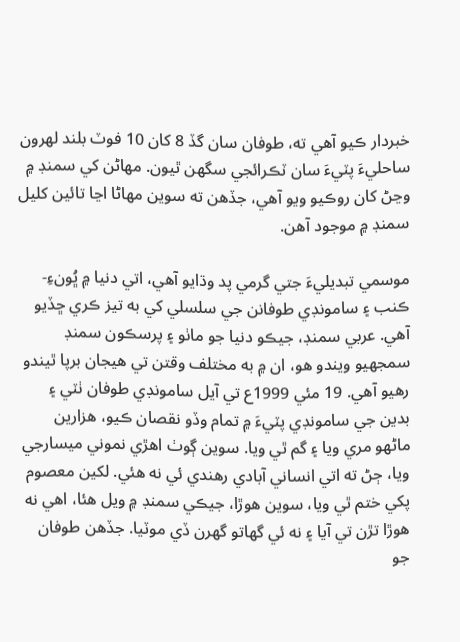خبردار ڪيو آهي ته، طوفان سان گڏ 8 کان 10 فوٽ بلند لهرون ساحليءَ پٽيءَ سان ٽڪرائجي سگهن ٿيون. مهاڻن کي سمنڊ ۾ وڃڻ کان روڪيو ويو آهي، جڏهن ته سوين مهاڻا اڃا تائين کليل سمنڊ ۾ موجود آهن.

موسمي تبديليءَ جتي گرمي پد وڌايو آهي، اتي دنيا ۾ ڀُونءِ-ڪنب ۽ سامونڊي طوفانن جي سلسلي کي به تيز ڪري ڇڏيو آهي. عربي سمنڊ، جيڪو دنيا جو ماٺو ۽ پرسڪون سمنڊ سمجهيو ويندو هو، ان ۾ به مختلف وقتن تي هيجان برپا ٿيندو رهيو آهي. 19 مئي 1999ع تي آيل سامونڊي طوفان ٺٽي ۽ بدين جي سامونڊي پٽيءَ ۾ تمام وڏو نقصان ڪيو، هزارين ماڻهو مري ويا ۽ گم ٿي ويا. سوين ڳوٺ اهڙي نموني ميسارجي ويا، ڄڻ ته اتي انساني آبادي رهندي ئي نه هئي. لکين معصوم پکي ختم ٿي ويا، سوين هوڙا، جيڪي سمنڊ ۾ ويل هئا، اهي نه هوڙا تڙن تي آيا ۽ نه ئي گهاتو گهرن ڏي موٽيا. جڏهن طوفان جو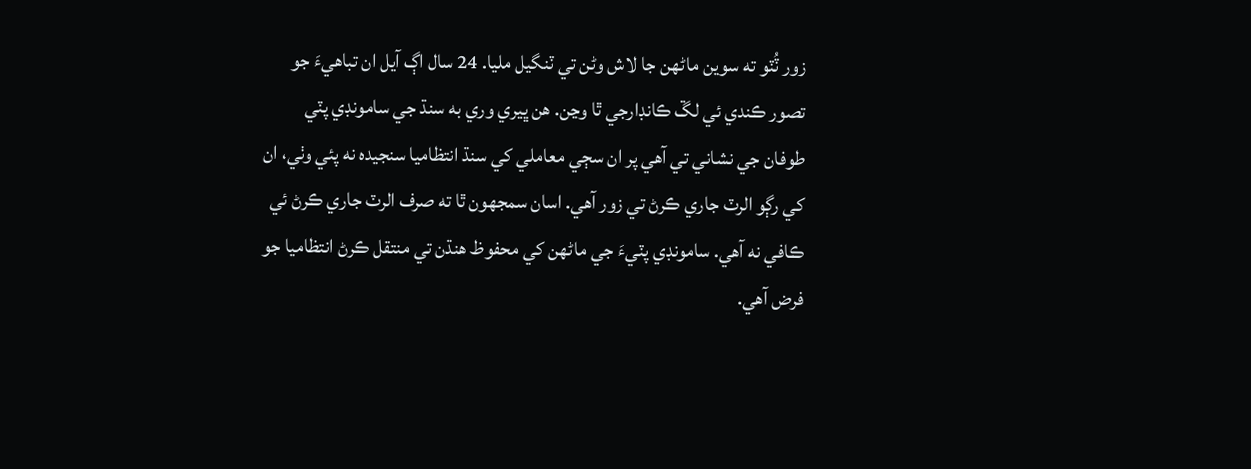زور ٽُٽو ته سوين ماڻهن جا لاش وڻن تي ٽنگيل مليا. 24 سال اڳ آيل ان تباهيءَ جو تصور ڪندي ئي لڱ ڪانڊارجي ٿا وڃن. هن ڀيري وري به سنڌ جي سامونڊي پٽي طوفان جي نشاني تي آهي پر ان سڄي معاملي کي سنڌ انتظاميا سنجيده نه پئي وٺي، ان کي رڳو الرٽ جاري ڪرڻ تي زور آهي. اسان سمجهون ٿا ته صرف الرٽ جاري ڪرڻ ئي ڪافي نه آهي. سامونڊي پٽيءَ جي ماڻهن کي محفوظ هنڌن تي منتقل ڪرڻ انتظاميا جو فرض آهي.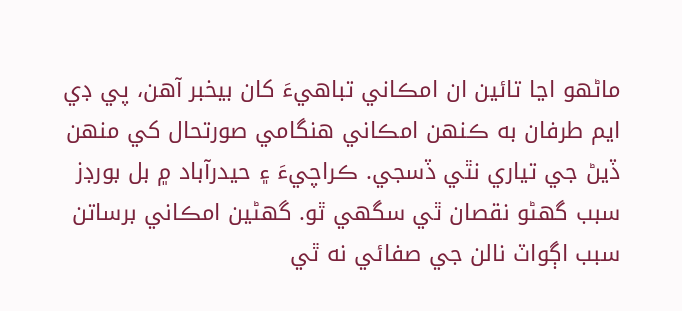ماڻهو اڃا تائين ان امڪاني تباهيءَ کان بيخبر آهن، پي ڊي ايم طرفان به ڪنهن امڪاني هنگامي صورتحال کي منهن ڏيڻ جي تياري نٿي ڏسجي. ڪراچيءَ ۽ حيدرآباد ۾ بل بورڊز سبب گهڻو نقصان ٿي سگهي ٿو. گهڻين امڪاني برساتن سبب اڳواٽ نالن جي صفائي نه ٿي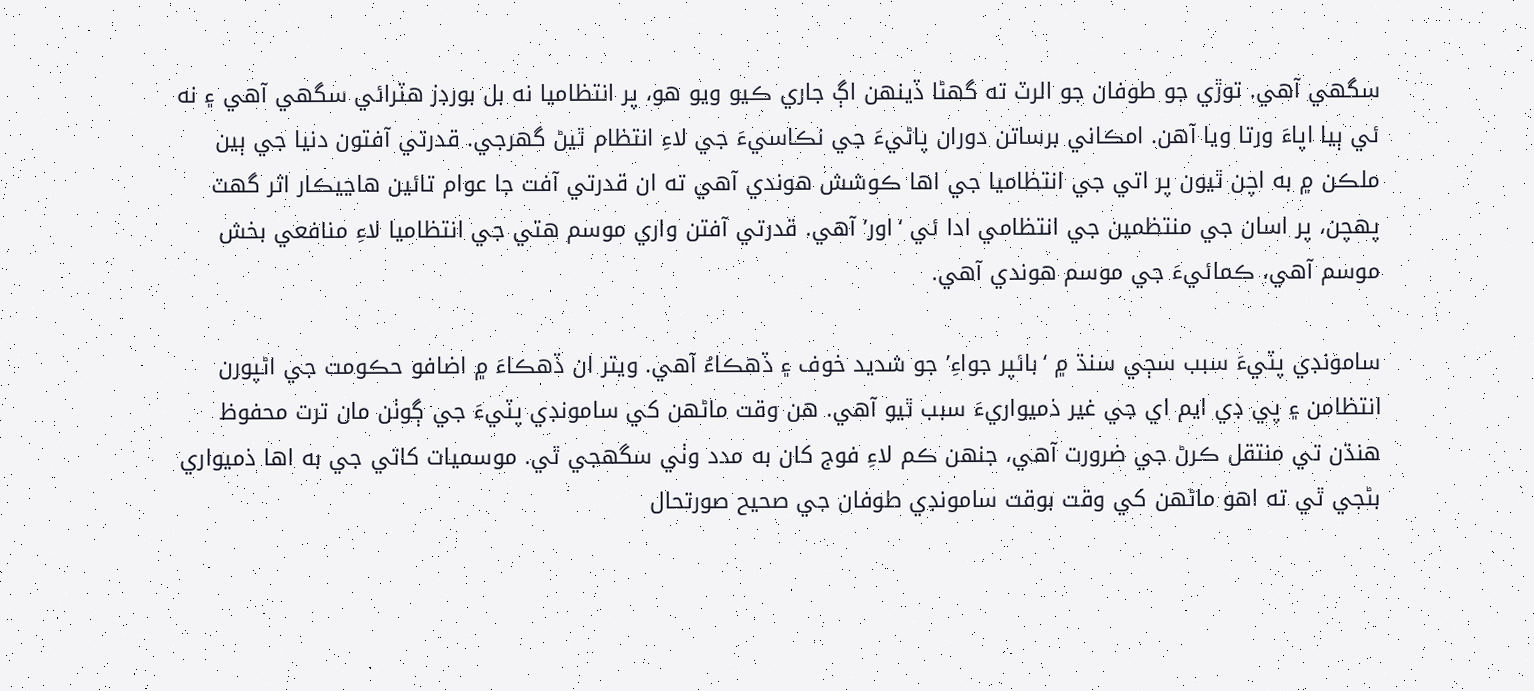سگهي آهي. توڙي جو طوفان جو الرٽ ته گهڻا ڏينهن اڳ جاري ڪيو ويو هو، پر انتظاميا نه بل بورڊز هٽرائي سگهي آهي ۽ نه ئي ٻيا اپاءَ ورتا ويا آهن. امڪاني برساتن دوران پاڻيءَ جي نڪاسيءَ جي لاءِ انتظام ٿيڻ گهرجي. قدرتي آفتون دنيا جي ٻين ملڪن ۾ به اچن ٿيون پر اتي جي انتظاميا جي اها ڪوشش هوندي آهي ته ان قدرتي آفت جا عوام تائين هاڃيڪار اثر گهٽ پهچن، پر اسان جي منتظمين جي انتظامي ادا ئي ‘اور’ آهي. قدرتي آفتن واري موسم هتي جي انتظاميا لاءِ منافعي بخش موسم آهي، ڪمائيءَ جي موسم هوندي آهي.

سامونڊي پٽيءَ سبب سڄي سنڌ ۾ ‘بائپر جواءِ’ جو شديد خوف ۽ ڏهڪاءُ آهي. ويتر ان ڏهڪاءَ ۾ اضافو حڪومت جي اڻپورن انتظامن ۽ پي ڊي ايم اي جي غير ذميواريءَ سبب ٿيو آهي. هن وقت ماڻهن کي سامونڊي پٽيءَ جي ڳوٺن مان ترت محفوظ هنڌن تي منتقل ڪرڻ جي ضرورت آهي، جنهن ڪم لاءِ فوج کان به مدد وٺي سگهجي ٿي. موسميات کاتي جي به اها ذميواري بڻجي ٿي ته اهو ماڻهن کي وقت بوقت سامونڊي طوفان جي صحيح صورتحال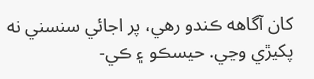کان آگاهه ڪندو رهي، پر اجائي سنسني نه پکيڙي وڃي. حيسڪو ۽ ڪي-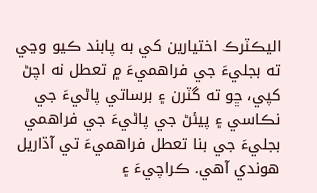اليڪٽرڪ اختيارين کي به پابند ڪيو وڃي ته بجليءَ جي فراهميءَ ۾ تعطل نه اچڻ کپي، ڇو ته گٽرن ۽ برساتي پاڻيءَ جي نڪاسي ۽ پيئڻ جي پاڻيءَ جي فراهمي بجليءَ جي بنا تعطل فراهميءَ تي آڌاريل هوندي آهي. ڪراچيءَ ۽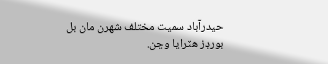حيدرآباد سميت مختلف شهرن مان بل بورڊز هٽرايا وڃن.